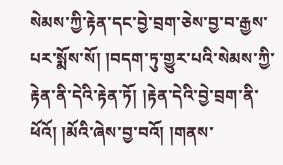སེམས་ཀྱི་རྟེན་དང་བྱེ་བྲག་ཅེས་བྱ་བ་རྒྱས་པར་སྨོས་སོ། །བདག་ཏུ་གྱུར་པའི་སེམས་ཀྱི་རྟེན་ནི་དེའི་རྟེན་ཏོ། །རྟེན་དེའི་བྱེ་བྲག་ནི་ཕོའོ། །མོའི་ཞེས་བྱ་བའོ། །གནས་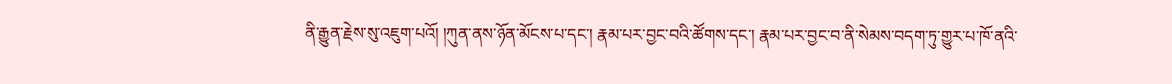ནི་རྒྱུན་རྗེས་སུ་འཇུག་པའོ། །ཀུན་ནས་ཉོན་མོངས་པ་དང་། རྣམ་པར་བྱང་བའི་ཚོགས་དང་། རྣམ་པར་བྱང་བ་ནི་སེམས་བདག་ཏུ་གྱུར་པ་ཁོ་ནའི་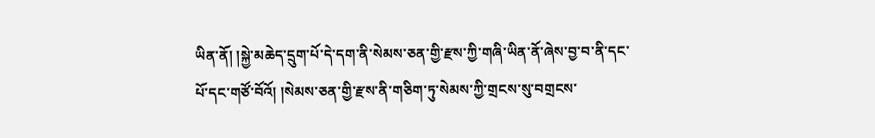ཡིན་ནོ། །སྐྱེ་མཆེད་དྲུག་པོ་དེ་དག་ནི་སེམས་ཅན་གྱི་རྫས་ཀྱི་གཞི་ཡིན་ནོ་ཞེས་བྱ་བ་ནི་དང་པོ་དང་གཙོ་བོའོ། །སེམས་ཅན་གྱི་རྫས་ནི་གཅིག་ཏུ་སེམས་ཀྱི་གྲངས་སུ་བགྲངས་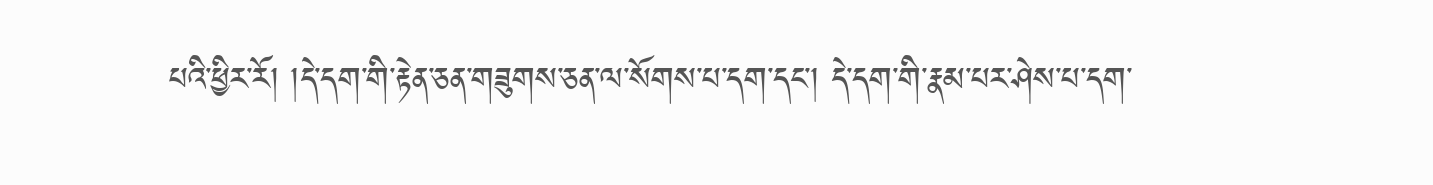པའི་ཕྱིར་རོ། །དེ་དག་གི་རྟེན་ཅན་གཟུགས་ཅན་ལ་སོགས་པ་དག་དང་། དེ་དག་གི་རྣམ་པར་ཤེས་པ་དག་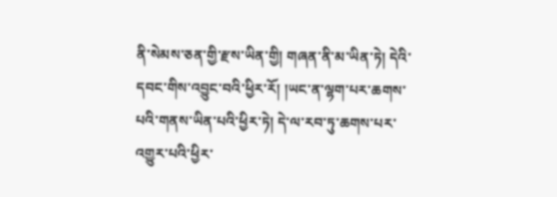ནི་སེམས་ཅན་གྱི་རྫས་ཡིན་གྱི། གཞན་ནི་མ་ཡིན་ཏེ། དེའི་དབང་གིས་འབྱུང་བའི་ཕྱིར་རོ། །ཡང་ན་ལྷག་པར་ཆགས་པའི་གནས་ཡིན་པའི་ཕྱིར་ཏེ། དེ་ལ་རབ་ཏུ་ཆགས་པར་འགྱུར་པའི་ཕྱིར་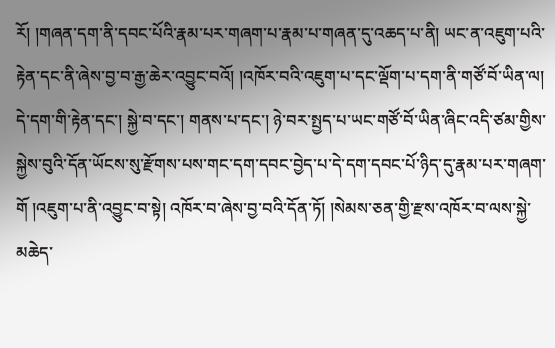རོ། །གཞན་དག་ནི་དབང་པོའི་རྣམ་པར་གཞག་པ་རྣམ་པ་གཞན་དུ་འཆད་པ་ནི། ཡང་ན་འཇུག་པའི་རྟེན་དང་ནི་ཞེས་བྱ་བ་རྒྱ་ཆེར་འབྱུང་བའོ། །འཁོར་བའི་འཇུག་པ་དང་ལྡོག་པ་དག་ནི་གཙོ་བོ་ཡིན་ལ། དེ་དག་གི་རྟེན་དང་། སྐྱེ་བ་དང་། གནས་པ་དང་། ཉེ་བར་སྤྱད་པ་ཡང་གཙོ་བོ་ཡིན་ཞིང་འདི་ཙམ་གྱིས་སྐྱེས་བུའི་དོན་ཡོངས་སུ་རྫོགས་པས་གང་དག་དབང་བྱེད་པ་དེ་དག་དབང་པོ་ཉིད་དུ་རྣམ་པར་གཞག་གོ །འཇུག་པ་ནི་འབྱུང་བ་སྟེ། འཁོར་བ་ཞེས་བྱ་བའི་དོན་ཏོ། །སེམས་ཅན་གྱི་རྫས་འཁོར་བ་ལས་སྐྱེ་མཆེད་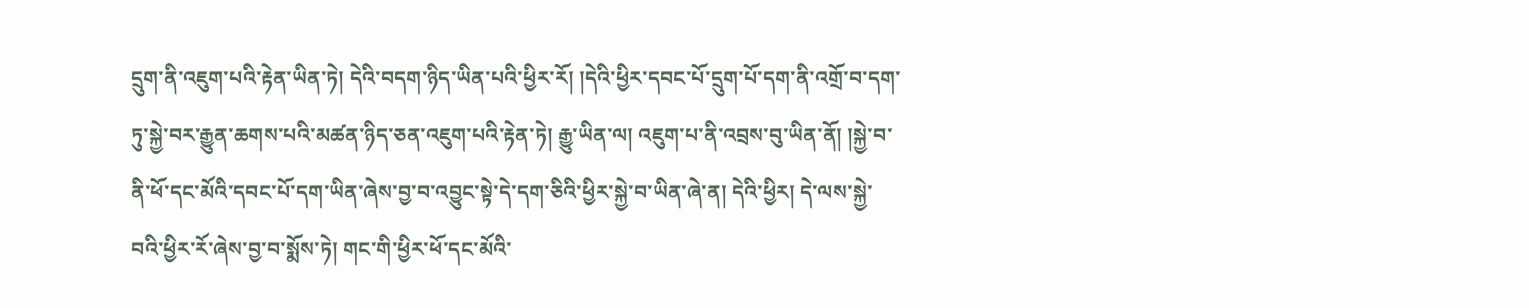དྲུག་ནི་འཇུག་པའི་རྟེན་ཡིན་ཏེ། དེའི་བདག་ཉིད་ཡིན་པའི་ཕྱིར་རོ། །དེའི་ཕྱིར་དབང་པོ་དྲུག་པོ་དག་ནི་འགྲོ་བ་དག་ཏུ་སྐྱེ་བར་རྒྱུན་ཆགས་པའི་མཚན་ཉིད་ཅན་འཇུག་པའི་རྟེན་ཏེ། རྒྱུ་ཡིན་ལ། འཇུག་པ་ནི་འབྲས་བུ་ཡིན་ནོ། །སྐྱེ་བ་ནི་ཕོ་དང་མོའི་དབང་པོ་དག་ཡིན་ཞེས་བྱ་བ་འབྱུང་སྟེ་དེ་དག་ཅིའི་ཕྱིར་སྐྱེ་བ་ཡིན་ཞེ་ན། དེའི་ཕྱིར། དེ་ལས་སྐྱེ་བའི་ཕྱིར་རོ་ཞེས་བྱ་བ་སྨོས་ཏེ། གང་གི་ཕྱིར་ཕོ་དང་མོའི་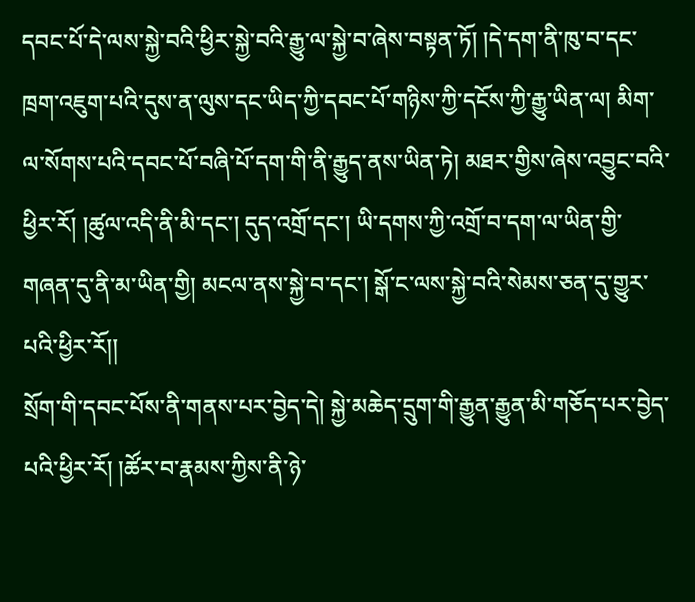དབང་པོ་དེ་ལས་སྐྱེ་བའི་ཕྱིར་སྐྱེ་བའི་རྒྱུ་ལ་སྐྱེ་བ་ཞེས་བསྟན་ཏོ། །དེ་དག་ནི་ཁུ་བ་དང་ཁྲག་འཇུག་པའི་དུས་ན་ལུས་དང་ཡིད་ཀྱི་དབང་པོ་གཉིས་ཀྱི་དངོས་ཀྱི་རྒྱུ་ཡིན་ལ། མིག་ལ་སོགས་པའི་དབང་པོ་བཞི་པོ་དག་གི་ནི་རྒྱུད་ནས་ཡིན་ཏེ། མཐར་གྱིས་ཞེས་འབྱུང་བའི་ཕྱིར་རོ། །ཚུལ་འདི་ནི་མི་དང་། དུད་འགྲོ་དང་། ཡི་དགས་ཀྱི་འགྲོ་བ་དག་ལ་ཡིན་གྱི་གཞན་དུ་ནི་མ་ཡིན་གྱི། མངལ་ནས་སྐྱེ་བ་དང་། སྒོ་ང་ལས་སྐྱེ་བའི་སེམས་ཅན་དུ་གྱུར་པའི་ཕྱིར་རོ།།
སྲོག་གི་དབང་པོས་ནི་གནས་པར་བྱེད་དེ། སྐྱེ་མཆེད་དྲུག་གི་རྒྱུན་རྒྱུན་མི་གཅོད་པར་བྱེད་པའི་ཕྱིར་རོ། །ཚོར་བ་རྣམས་ཀྱིས་ནི་ཉེ་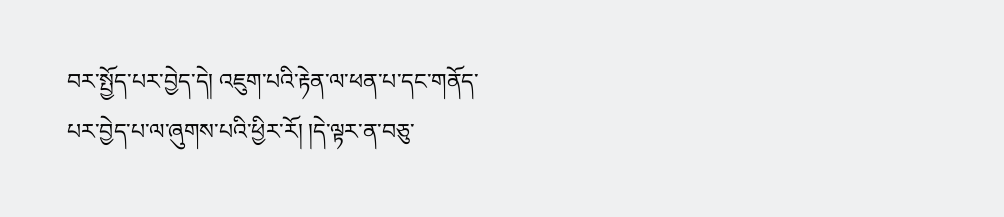བར་སྤྱོད་པར་བྱེད་དེ། འཇུག་པའི་རྟེན་ལ་ཕན་པ་དང་གནོད་པར་བྱེད་པ་ལ་ཞུགས་པའི་ཕྱིར་རོ། །དེ་ལྟར་ན་བཅུ་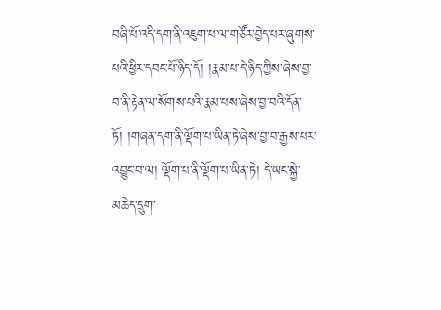བཞི་པོ་འདི་དག་ནི་འཇུག་པ་ལ་གཙོར་བྱེད་པར་ཞུགས་པའི་ཕྱིར་དབང་པོ་ཉིད་དོ། །རྣམ་པ་དེ་ཉིད་ཀྱིས་ཞེས་བྱ་བ་ནི་རྟེན་ལ་སོགས་པའི་རྣམ་པས་ཞེས་བྱ་བའི་དོན་ཏོ། །གཞན་དག་ནི་ལྡོག་པ་ཡིན་ཏེ་ཞེས་བྱ་བ་རྒྱས་པར་འབྱུང་བ་ལ། ལྡོག་པ་ནི་ལྡོག་པ་ཡིན་ཏེ། དེ་ཡང་སྐྱེ་མཆེད་དྲུག་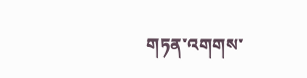གཏན་འགགས་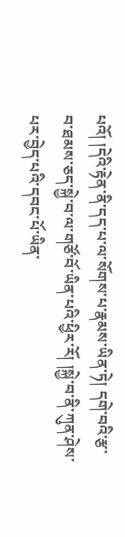པའོ། །དེའི་རྟེན་ནི་དད་པ་ལ་སོགས་པ་རྣམས་ཡིན་ཏེ། དགེ་བའི་རྩ་བ་ཐམས་ཅད་སྐྱེ་བ་ལ་གཙོ་བོ་ཡིན་པའི་ཕྱིར་རོ། །སྐྱེ་བ་ནི་ཀུན་ཤེས་པར་བྱེད་པའི་དབང་པོ་ཡིན་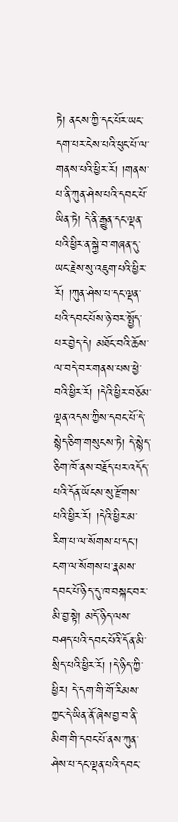ཏེ། ནངས་ཀྱི་དང་པོར་ཡང་དག་པར་ངེས་པའི་ཕུང་པོ་ལ་གནས་པའི་ཕྱིར་རོ། །གནས་པ་ནི་ཀུན་ཤེས་པའི་དབང་པོ་ཡིན་ཏེ། དེ་ནི་རྒྱུན་དང་ལྡན་པའི་ཕྱིར་ན་སྐྱེ་བ་གཞན་དུ་ཡང་རྗེས་སུ་འཇུག་པའི་ཕྱིར་རོ། །ཀུན་ཤེས་པ་དང་ལྡན་པའི་དབང་པོས་ཉེ་བར་སྤྱོད་པར་བྱེད་དེ། མཐོང་བའི་ཆོས་ལ་བདེ་བར་གནས་པས་ཕྱེ་བའི་ཕྱིར་རོ། །དེའི་ཕྱིར་བཅོམ་ལྡན་འདས་ཀྱིས་དབང་པོ་དེ་སྙེད་ཅིག་གསུངས་ཏེ། དེ་སྙེད་ཅིག་ཁོ་ནས་བརྗོད་པར་འདོད་པའི་དོན་ཡོངས་སུ་རྫོགས་པའི་ཕྱིར་རོ། །དེའི་ཕྱིར་མ་རིག་པ་ལ་སོགས་པ་དང་། ངག་ལ་སོགས་པ་རྣམས་དབང་པོ་ཉིད་དུ་ཁ་བསྐང་བར་མི་བྱ་སྟེ། མདོ་ཉིད་ལས་བཤད་པའི་དབང་པོའི་དོན་མི་སྲིད་པའི་ཕྱིར་རོ། །དེ་ཉིད་ཀྱི་ཕྱིར། དེ་དག་གི་གོ་རིམས་ཀྱང་དེ་ཡིན་ནོ་ཞེས་བྱ་བ་ནི་མིག་གི་དབང་པོ་ནས་ཀུན་ཤེས་པ་དང་ལྡན་པའི་དབང་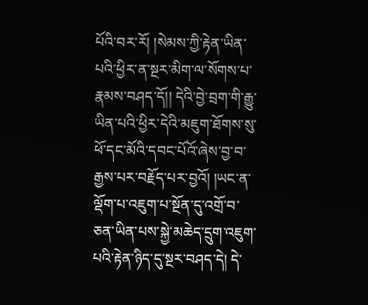པོའི་བར་རོ། །སེམས་ཀྱི་རྟེན་ཡིན་པའི་ཕྱིར་ན་སྔར་མིག་ལ་སོགས་པ་རྣམས་བཤད་དོ།། དེའི་བྱེ་བྲག་གི་རྒྱུ་ཡིན་པའི་ཕྱིར་དེའི་མཇུག་ཐོགས་སུ་ཕོ་དང་མོའི་དབང་པོའོ་ཞེས་བྱ་བ་རྒྱས་པར་བརྗོད་པར་བྱའོ། །ཡང་ན་ལྡོག་པ་འཇུག་པ་སྔོན་དུ་འགྲོ་བ་ཅན་ཡིན་པས་སྐྱེ་མཆེད་དྲུག་འཇུག་པའི་རྟེན་ཉིད་དུ་སྔར་བཤད་དེ། དེ་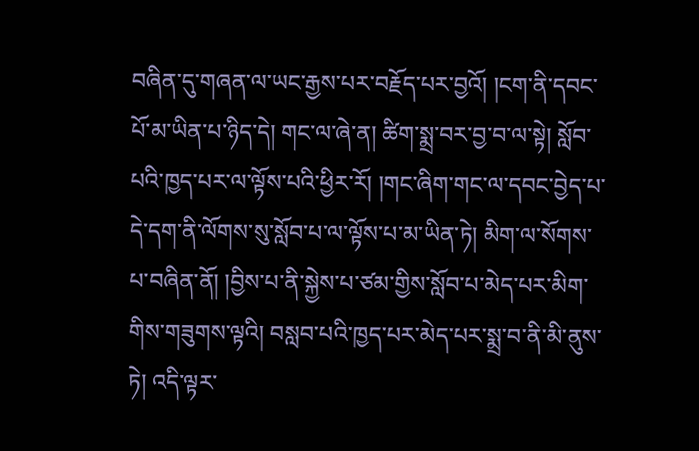བཞིན་དུ་གཞན་ལ་ཡང་རྒྱས་པར་བརྗོད་པར་བྱའོ། །ངག་ནི་དབང་པོ་མ་ཡིན་པ་ཉིད་དེ། གང་ལ་ཞེ་ན། ཚིག་སྨྲ་བར་བྱ་བ་ལ་སྟེ། སློབ་པའི་ཁྱད་པར་ལ་ལྟོས་པའི་ཕྱིར་རོ། །གང་ཞིག་གང་ལ་དབང་བྱེད་པ་དེ་དག་ནི་ལོགས་སུ་སློབ་པ་ལ་ལྟོས་པ་མ་ཡིན་ཏེ། མིག་ལ་སོགས་པ་བཞིན་ནོ། །བྱིས་པ་ནི་སྐྱེས་པ་ཙམ་གྱིས་སློབ་པ་མེད་པར་མིག་གིས་གཟུགས་ལྟའི། བསླབ་པའི་ཁྱད་པར་མེད་པར་སྨྲ་བ་ནི་མི་ནུས་ཏེ། འདི་ལྟར་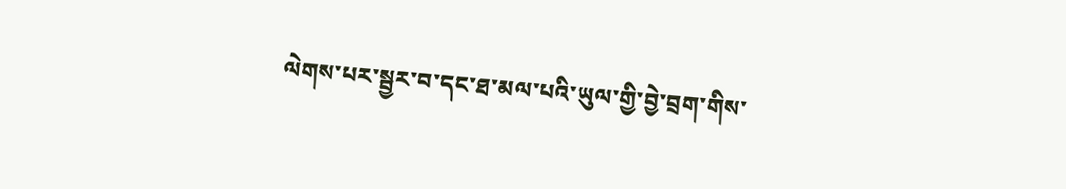ལེགས་པར་སྦྱར་བ་དང་ཐ་མལ་པའི་ཡུལ་གྱི་བྱེ་བྲག་གིས་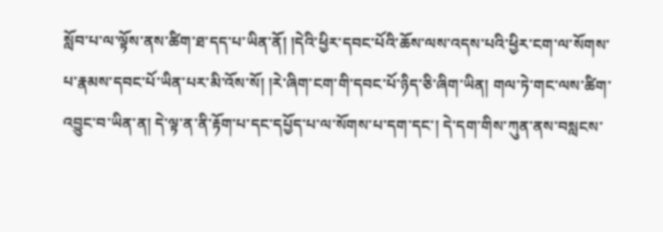སློབ་པ་ལ་ལྟོས་ནས་ཚིག་ཐ་དད་པ་ཡིན་ནོ། །དེའི་ཕྱིར་དབང་པོའི་ཆོས་ལས་འདས་པའི་ཕྱིར་ངག་ལ་སོགས་པ་རྣམས་དབང་པོ་ཡིན་པར་མི་འོས་སོ། །རེ་ཞིག་ངག་གི་དབང་པོ་ཉིད་ཅི་ཞིག་ཡིན། གལ་ཏེ་གང་ལས་ཚིག་འབྱུང་བ་ཡིན་ན། དེ་ལྟ་ན་ནི་རྟོག་པ་དང་དཔྱོད་པ་ལ་སོགས་པ་དག་དང་། དེ་དག་གིས་ཀུན་ནས་བསླངས་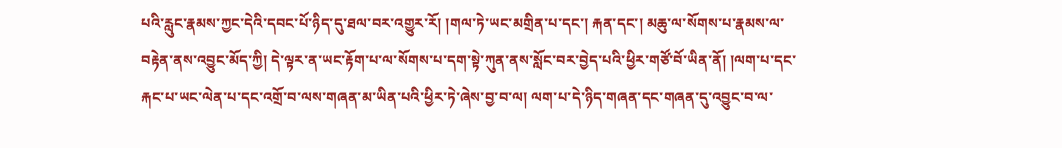པའི་རླུང་རྣམས་ཀྱང་དེའི་དབང་པོ་ཉིད་དུ་ཐལ་བར་འགྱུར་རོ། །གལ་ཏེ་ཡང་མགྲིན་པ་དང་། རྐན་དང་། མཆུ་ལ་སོགས་པ་རྣམས་ལ་བརྟེན་ནས་འབྱུང་མོད་ཀྱི། དེ་ལྟར་ན་ཡང་རྟོག་པ་ལ་སོགས་པ་དག་སྟེ་ཀུན་ནས་སློང་བར་བྱེད་པའི་ཕྱིར་གཙོ་བོ་ཡིན་ནོ། །ལག་པ་དང་རྐང་པ་ཡང་ལེན་པ་དང་འགྲོ་བ་ལས་གཞན་མ་ཡིན་པའི་ཕྱིར་ཏེ་ཞེས་བྱ་བ་ལ། ལག་པ་དེ་ཉིད་གཞན་དང་གཞན་དུ་འབྱུང་བ་ལ་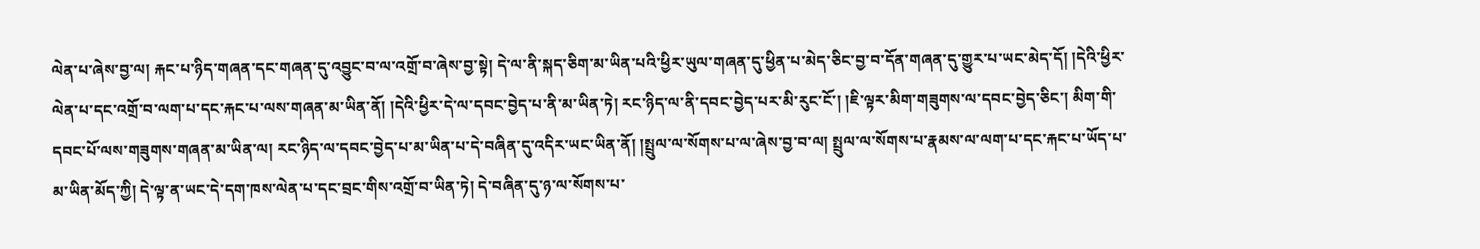ལེན་པ་ཞེས་བྱ་ལ། རྐང་པ་ཉིད་གཞན་དང་གཞན་དུ་འབྱུང་བ་ལ་འགྲོ་བ་ཞེས་བྱ་སྟེ། དེ་ལ་ནི་སྐད་ཅིག་མ་ཡིན་པའི་ཕྱིར་ཡུལ་གཞན་དུ་ཕྱིན་པ་མེད་ཅིང་བྱ་བ་དོན་གཞན་དུ་གྱུར་པ་ཡང་མེད་དོ། །དེའི་ཕྱིར་ལེན་པ་དང་འགྲོ་བ་ལག་པ་དང་རྐང་པ་ལས་གཞན་མ་ཡིན་ནོ། །དེའི་ཕྱིར་དེ་ལ་དབང་བྱེད་པ་ནི་མ་ཡིན་ཏེ། རང་ཉིད་ལ་ནི་དབང་བྱེད་པར་མི་རུང་ངོ་། །ཇི་ལྟར་མིག་གཟུགས་ལ་དབང་བྱེད་ཅིང་། མིག་གི་དབང་པོ་ལས་གཟུགས་གཞན་མ་ཡིན་ལ། རང་ཉིད་ལ་དབང་བྱེད་པ་མ་ཡིན་པ་དེ་བཞིན་དུ་འདིར་ཡང་ཡིན་ནོ། །སྤྲུལ་ལ་སོགས་པ་ལ་ཞེས་བྱ་བ་ལ། སྤྲུལ་ལ་སོགས་པ་རྣམས་ལ་ལག་པ་དང་རྐང་པ་ཡོད་པ་མ་ཡིན་མོད་ཀྱི། དེ་ལྟ་ན་ཡང་དེ་དག་ཁས་ལེན་པ་དང་བྲང་གིས་འགྲོ་བ་ཡིན་ཏེ། དེ་བཞིན་དུ་ཉ་ལ་སོགས་པ་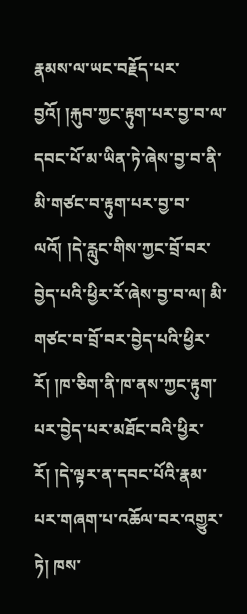རྣམས་ལ་ཡང་བརྗོད་པར་བྱའོ། །རྐུབ་ཀྱང་རྟུག་པར་བྱ་བ་ལ་དབང་པོ་མ་ཡིན་ཏེ་ཞེས་བྱ་བ་ནི་མི་གཙང་བ་རྟུག་པར་བྱ་བ་ལའོ། །དེ་རླུང་གིས་ཀྱང་བྲོ་བར་བྱེད་པའི་ཕྱིར་རོ་ཞེས་བྱ་བ་ལ། མི་གཙང་བ་བྲོ་བར་བྱེད་པའི་ཕྱིར་རོ། །ཁ་ཅིག་ནི་ཁ་ནས་ཀྱང་རྟུག་པར་བྱེད་པར་མཐོང་བའི་ཕྱིར་རོ། །དེ་ལྟར་ན་དབང་པོའི་རྣམ་པར་གཞག་པ་འཆོལ་བར་འགྱུར་ཏེ། ཁས་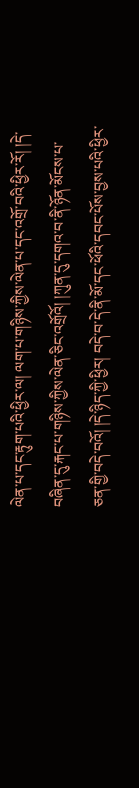ལེན་པ་དང་རྟུག་པའི་ཕྱིར་ལ། ལག་པ་གཉིས་ཀྱིས་ལེན་པ་དང་འགྲོ་བའི་ཕྱིར་རོ། །དེ་བཞིན་དུ་རྐང་པ་གཉིས་ཀྱིས་ལེན་ཅིང་འགྲོའོ། །ཀུན་དུ་དགའ་བ་ནི་ཉོན་མོངས་པ་ཅན་གྱི་བདེ་བའོ། །དེ་ཉིད་ཀྱི་ཕྱིར། བདེ་བ་དེ་ནི་མོ་དང་ཕོའི་དབང་པོས་བྱས་པའི་ཕྱིར་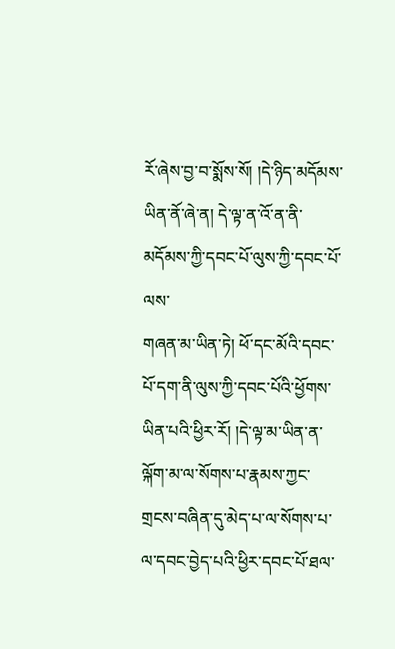རོ་ཞེས་བྱ་བ་སྨོས་སོ། །དེ་ཉིད་མདོམས་ཡིན་ནོ་ཞེ་ན། དེ་ལྟ་ན་འོ་ན་ནི་མདོམས་ཀྱི་དབང་པོ་ལུས་ཀྱི་དབང་པོ་ལས་
གཞན་མ་ཡིན་ཏེ། ཕོ་དང་མོའི་དབང་པོ་དག་ནི་ལུས་ཀྱི་དབང་པོའི་ཕྱོགས་ཡིན་པའི་ཕྱིར་རོ། །དེ་ལྟ་མ་ཡིན་ན་ལྐོག་མ་ལ་སོགས་པ་རྣམས་ཀྱང་གྲངས་བཞིན་དུ་མེད་པ་ལ་སོགས་པ་ལ་དབང་བྱེད་པའི་ཕྱིར་དབང་པོ་ཐལ་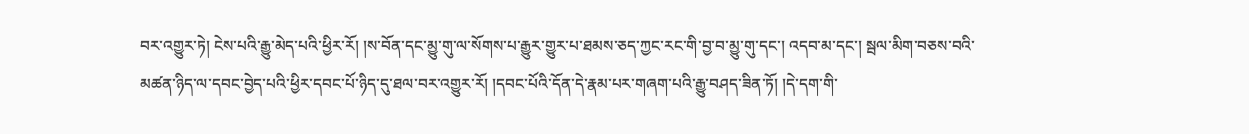བར་འགྱུར་ཏེ། ངེས་པའི་རྒྱུ་མེད་པའི་ཕྱིར་རོ། །ས་བོན་དང་མྱུ་གུ་ལ་སོགས་པ་རྒྱུར་གྱུར་པ་ཐམས་ཅད་ཀྱང་རང་གི་བྱ་བ་མྱུ་གུ་དང་། འདབ་མ་དང་། སྦལ་མིག་བཅས་བའི་མཚན་ཉིད་ལ་དབང་བྱེད་པའི་ཕྱིར་དབང་པོ་ཉིད་དུ་ཐལ་བར་འགྱུར་རོ། །དབང་པོའི་དོན་དེ་རྣམ་པར་གཞག་པའི་རྒྱུ་བཤད་ཟིན་ཏོ། །དེ་དག་གི་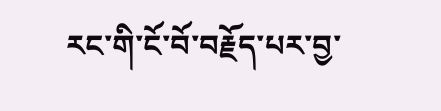རང་གི་ངོ་བོ་བརྗོད་པར་བྱ་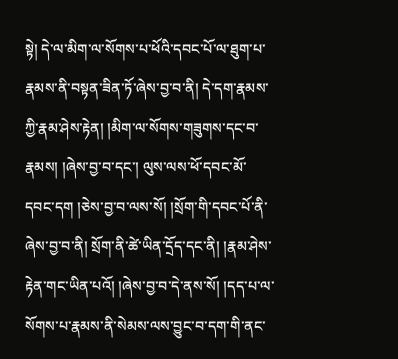སྟེ། དེ་ལ་མིག་ལ་སོགས་པ་ཕོའི་དབང་པོ་ལ་ཐུག་པ་རྣམས་ནི་བསྟན་ཟིན་ཏོ་ཞེས་བྱ་བ་ནི། དེ་དག་རྣམས་ཀྱི་རྣམ་ཤེས་རྟེན། །མིག་ལ་སོགས་གཟུགས་དང་བ་རྣམས། །ཞེས་བྱ་བ་དང་། ལུས་ལས་ཕོ་དབང་མོ་དབང་དག །ཅེས་བྱ་བ་ལས་སོ། །སྲོག་གི་དབང་པོ་ནི་ཞེས་བྱ་བ་ནི། སྲོག་ནི་ཚེ་ཡིན་དྲོད་དང་ནི། །རྣམ་ཤེས་རྟེན་གང་ཡིན་པའོ། །ཞེས་བྱ་བ་དེ་ནས་སོ། །དད་པ་ལ་སོགས་པ་རྣམས་ནི་སེམས་ལས་བྱུང་བ་དག་གི་ནང་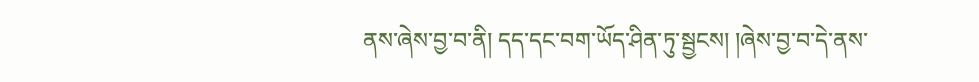ནས་ཞེས་བྱ་བ་ནི། དད་དང་བག་ཡོད་ཤིན་ཏུ་སྦྱངས། །ཞེས་བྱ་བ་དེ་ནས་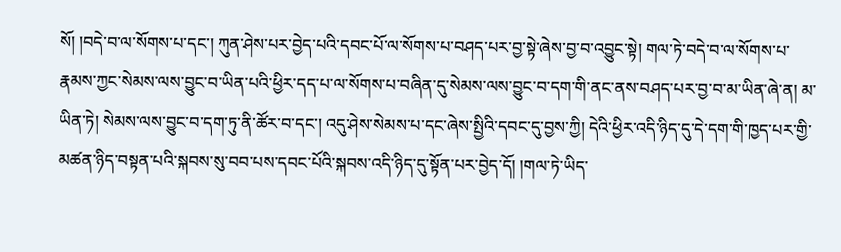སོ། །བདེ་བ་ལ་སོགས་པ་དང་། ཀུན་ཤེས་པར་བྱེད་པའི་དབང་པོ་ལ་སོགས་པ་བཤད་པར་བྱ་སྟེ་ཞེས་བྱ་བ་འབྱུང་སྟེ། གལ་ཏེ་བདེ་བ་ལ་སོགས་པ་རྣམས་ཀྱང་སེམས་ལས་བྱུང་བ་ཡིན་པའི་ཕྱིར་དད་པ་ལ་སོགས་པ་བཞིན་དུ་སེམས་ལས་བྱུང་བ་དག་གི་ནང་ནས་བཤད་པར་བྱ་བ་མ་ཡིན་ཞེ་ན། མ་ཡིན་ཏེ། སེམས་ལས་བྱུང་བ་དག་ཏུ་ནི་ཚོར་བ་དང་། འདུ་ཤེས་སེམས་པ་དང་ཞེས་སྤྱིའི་དབང་དུ་བྱས་ཀྱི། དེའི་ཕྱིར་འདི་ཉིད་དུ་དེ་དག་གི་ཁྱད་པར་གྱི་མཚན་ཉིད་བསྟན་པའི་སྐབས་སུ་བབ་པས་དབང་པོའི་སྐབས་འདི་ཉིད་དུ་སྟོན་པར་བྱེད་དོ། །གལ་ཏེ་ཡིད་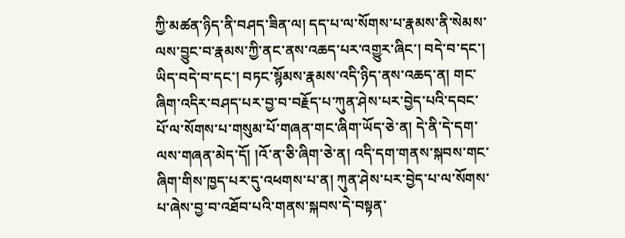ཀྱི་མཚན་ཉིད་ནི་བཤད་ཟིན་ལ། དད་པ་ལ་སོགས་པ་རྣམས་ནི་སེམས་ལས་བྱུང་བ་རྣམས་ཀྱི་ནང་ནས་འཆད་པར་འགྱུར་ཞིང་། བདེ་བ་དང་། ཡིད་བདེ་བ་དང་། བཏང་སྙོམས་རྣམས་འདི་ཉིད་ནས་འཆད་ན། གང་ཞིག་འདིར་བཤད་པར་བྱ་བ་བརྗོད་པ་ཀུན་ཤེས་པར་བྱེད་པའི་དབང་པོ་ལ་སོགས་པ་གསུམ་པོ་གཞན་གང་ཞིག་ཡོད་ཅེ་ན། དེ་ནི་དེ་དག་ལས་གཞན་མེད་དོ། །འོ་ན་ཅི་ཞིག་ཅེ་ན། འདི་དག་གནས་སྐབས་གང་ཞིག་གིས་ཁྱད་པར་དུ་འཕགས་པ་ན། ཀུན་ཤེས་པར་བྱེད་པ་ལ་སོགས་པ་ཞེས་བྱ་བ་འཐོབ་པའི་གནས་སྐབས་དེ་བསྟན་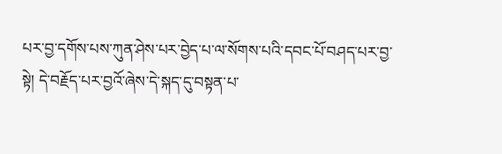པར་བྱ་དགོས་པས་ཀུན་ཤེས་པར་བྱེད་པ་ལ་སོགས་པའི་དབང་པོ་བཤད་པར་བྱ་སྟེ། དེ་བརྗོད་པར་བྱའོ་ཞེས་དེ་སྐད་དུ་བསྟན་པ་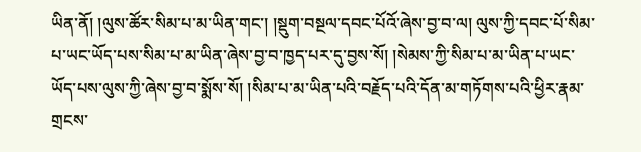ཡིན་ནོ། །ལུས་ཚོར་སིམ་པ་མ་ཡིན་གང་། །སྡུག་བསྔལ་དབང་པོའོ་ཞེས་བྱ་བ་ལ། ལུས་ཀྱི་དབང་པོ་སིམ་པ་ཡང་ཡོད་པས་སིམ་པ་མ་ཡིན་ཞེས་བྱ་བ་ཁྱད་པར་དུ་བྱས་སོ། །སེམས་ཀྱི་སིམ་པ་མ་ཡིན་པ་ཡང་ཡོད་པས་ལུས་ཀྱི་ཞེས་བྱ་བ་སྨོས་སོ། །སིམ་པ་མ་ཡིན་པའི་བརྗོད་པའི་དོན་མ་གཏོགས་པའི་ཕྱིར་རྣམ་གྲངས་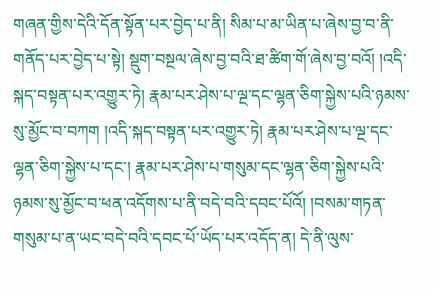གཞན་གྱིས་དེའི་དོན་སྟོན་པར་བྱེད་པ་ནི། སིམ་པ་མ་ཡིན་པ་ཞེས་བྱ་བ་ནི་གནོད་པར་བྱེད་པ་སྟེ། སྡུག་བསྔལ་ཞེས་བྱ་བའི་ཐ་ཚིག་གོ་ཞེས་བྱ་བའོ། །འདི་སྐད་བསྟན་པར་འགྱུར་ཏེ། རྣམ་པར་ཤེས་པ་ལྔ་དང་ལྷན་ཅིག་སྐྱེས་པའི་ཉམས་སུ་མྱོང་བ་བཀག །འདི་སྐད་བསྟན་པར་འགྱུར་ཏེ། རྣམ་པར་ཤེས་པ་ལྔ་དང་ལྷན་ཅིག་སྐྱེས་པ་དང་། རྣམ་པར་ཤེས་པ་གསུམ་དང་ལྷན་ཅིག་སྐྱེས་པའི་ཉམས་སུ་མྱོང་བ་ཕན་འདོགས་པ་ནི་བདེ་བའི་དབང་པོའོ། །བསམ་གཏན་གསུམ་པ་ན་ཡང་བདེ་བའི་དབང་པོ་ཡོད་པར་འདོད་ན། དེ་ནི་ལུས་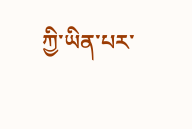ཀྱི་ཡིན་པར་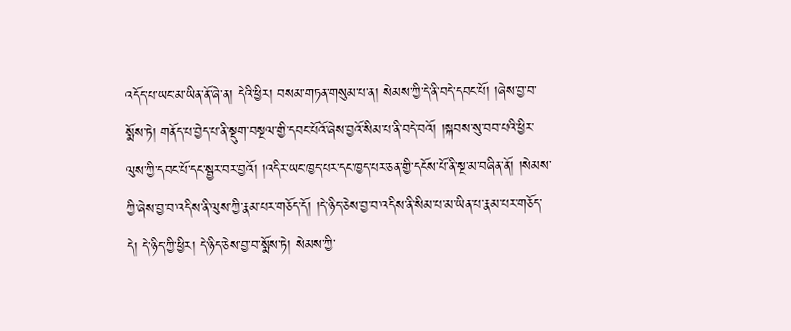འདོད་པ་ཡང་མ་ཡིན་ནོ་ཞེ་ན། དེའི་ཕྱིར། བསམ་གཏན་གསུམ་པ་ན། སེམས་ཀྱི་དེ་ནི་བདེ་དབང་པོ། །ཞེས་བྱ་བ་སྨོས་ཏེ། གནོད་པ་བྱེད་པ་ནི་སྡུག་བསྔལ་གྱི་དབང་པོའོ་ཞེས་བྱའོ་སིམ་པ་ནི་བདེ་བའོ། །སྐབས་སུ་བབ་པའི་ཕྱིར་ལུས་ཀྱི་དབང་པོ་དང་སྦྱར་བར་བྱའོ། །འདིར་ཡང་ཁྱད་པར་དང་ཁྱད་པར་ཅན་གྱི་དངོས་པོ་ནི་སྔ་མ་བཞིན་ནོ། །སེམས་ཀྱི་ཞེས་བྱ་བ་འདིས་ནི་ལུས་ཀྱི་རྣམ་པར་གཅོད་དོ། །དེ་ཉིད་ཅེས་བྱ་བ་འདིས་ནི་སིམ་པ་མ་ཡིན་པ་རྣམ་པར་གཅོད་དེ། དེ་ཉིད་ཀྱི་ཕྱིར། དེ་ཉིད་ཅེས་བྱ་བ་སྨོས་ཏེ། སེམས་ཀྱི་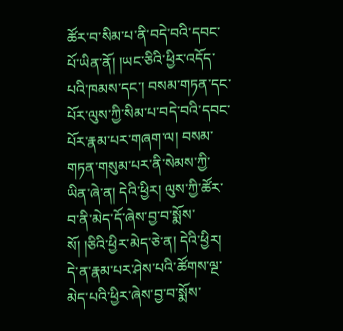ཚོར་བ་སིམ་པ་ནི་བདེ་བའི་དབང་པོ་ཡིན་ནོ། །ཡང་ཅིའི་ཕྱིར་འདོད་པའི་ཁམས་དང་། བསམ་གཏན་དང་པོར་ལུས་ཀྱི་སིམ་པ་བདེ་བའི་དབང་པོར་རྣམ་པར་གཞག་ལ། བསམ་གཏན་གསུམ་པར་ནི་སེམས་ཀྱི་ཡིན་ཞེ་ན། དེའི་ཕྱིར། ལུས་ཀྱི་ཚོར་བ་ནི་མེད་དོ་ཞེས་བྱ་བ་སྨོས་སོ། །ཅིའི་ཕྱིར་མེད་ཅེ་ན། དེའི་ཕྱིར། དེ་ན་རྣམ་པར་ཤེས་པའི་ཚོགས་ལྔ་མེད་པའི་ཕྱིར་ཞེས་བྱ་བ་སྨོས་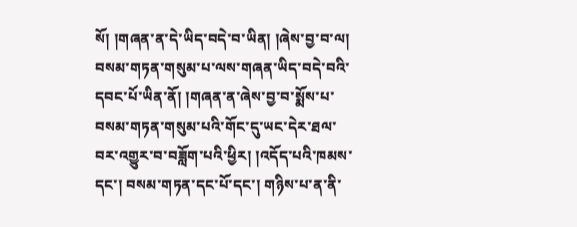སོ། །གཞན་ན་དེ་ཡིད་བདེ་བ་ཡིན། །ཞེས་བྱ་བ་ལ། བསམ་གཏན་གསུམ་པ་ལས་གཞན་ཡིད་བདེ་བའི་དབང་པོ་ཡིན་ནོ། །གཞན་ན་ཞེས་བྱ་བ་སྨོས་པ་བསམ་གཏན་གསུམ་པའི་གོང་དུ་ཡང་དེར་ཐལ་བར་འགྱུར་བ་བཟློག་པའི་ཕྱིར། །འདོད་པའི་ཁམས་དང་། བསམ་གཏན་དང་པོ་དང་། གཉིས་པ་ན་ནི་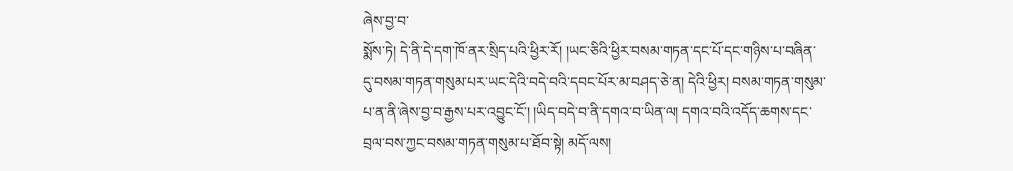ཞེས་བྱ་བ་
སྨོས་ཏེ། དེ་ནི་དེ་དག་ཁོ་ནར་སྲིད་པའི་ཕྱིར་རོ། །ཡང་ཅིའི་ཕྱིར་བསམ་གཏན་དང་པོ་དང་གཉིས་པ་བཞིན་དུ་བསམ་གཏན་གསུམ་པར་ཡང་དེའི་བདེ་བའི་དབང་པོར་མ་བཤད་ཅེ་ན། དེའི་ཕྱིར། བསམ་གཏན་གསུམ་པ་ན་ནི་ཞེས་བྱ་བ་རྒྱས་པར་འབྱུང་ངོ་། །ཡིད་བདེ་བ་ནི་དགའ་བ་ཡིན་ལ། དགའ་བའི་འདོད་ཆགས་དང་བྲལ་བས་ཀྱང་བསམ་གཏན་གསུམ་པ་ཐོབ་སྟེ། མདོ་ལས།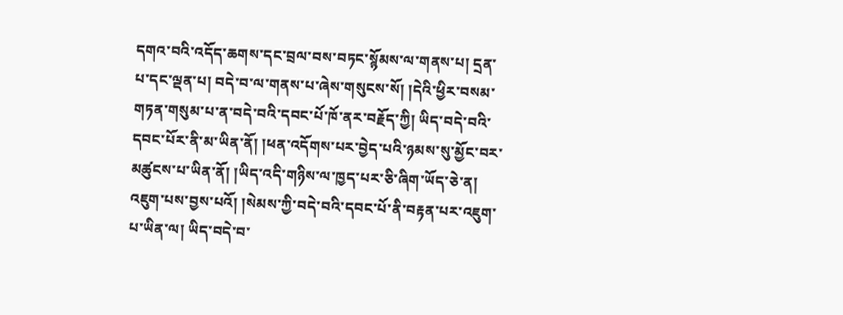དགའ་བའི་འདོད་ཆགས་དང་བྲལ་བས་བཏང་སྙོམས་ལ་གནས་པ། དྲན་པ་དང་ལྡན་པ། བདེ་བ་ལ་གནས་པ་ཞེས་གསུངས་སོ། །དེའི་ཕྱིར་བསམ་གཏན་གསུམ་པ་ན་བདེ་བའི་དབང་པོ་ཁོ་ནར་བརྗོད་ཀྱི། ཡིད་བདེ་བའི་དབང་པོར་ནི་མ་ཡིན་ནོ། །ཕན་འདོགས་པར་བྱེད་པའི་ཉམས་སུ་མྱོང་བར་མཚུངས་པ་ཡིན་ནོ། །ཡིད་འདི་གཉིས་ལ་ཁྱད་པར་ཅི་ཞིག་ཡོད་ཅེ་ན། འཇུག་པས་བྱས་པའོ། །སེམས་ཀྱི་བདེ་བའི་དབང་པོ་ནི་བརྟན་པར་འཇུག་པ་ཡིན་ལ། ཡིད་བདེ་བ་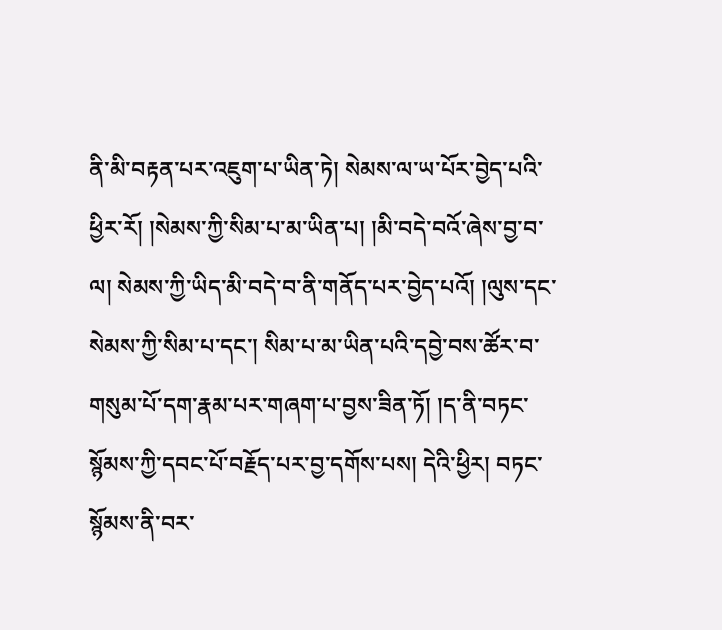ནི་མི་བརྟན་པར་འཇུག་པ་ཡིན་ཏེ། སེམས་ལ་ཡ་པོར་བྱེད་པའི་ཕྱིར་རོ། །སེམས་ཀྱི་སིམ་པ་མ་ཡིན་པ། །མི་བདེ་བའོ་ཞེས་བྱ་བ་ལ། སེམས་ཀྱི་ཡིད་མི་བདེ་བ་ནི་གནོད་པར་བྱེད་པའོ། །ལུས་དང་སེམས་ཀྱི་སིམ་པ་དང་། སིམ་པ་མ་ཡིན་པའི་དབྱེ་བས་ཚོར་བ་གསུམ་པོ་དག་རྣམ་པར་གཞག་པ་བྱས་ཟིན་ཏོ། །ད་ནི་བཏང་སྙོམས་ཀྱི་དབང་པོ་བརྗོད་པར་བྱ་དགོས་པས། དེའི་ཕྱིར། བཏང་སྙོམས་ནི་བར་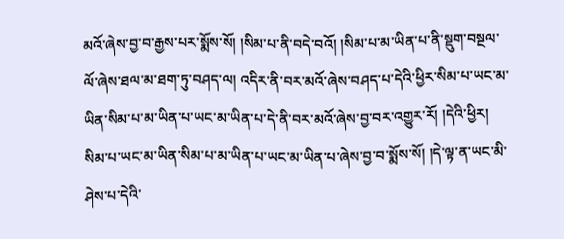མའོ་ཞེས་བྱ་བ་རྒྱས་པར་སྨོས་སོ། །སིམ་པ་ནི་བདེ་བའོ། །སིམ་པ་མ་ཡིན་པ་ནི་སྡུག་བསྔལ་ལོ་ཞེས་ཐལ་མ་ཐག་ཏུ་བཤད་ལ། འདིར་ནི་བར་མའོ་ཞེས་བཤད་པ་དེའི་ཕྱིར་སིམ་པ་ཡང་མ་ཡིན་སིམ་པ་མ་ཡིན་པ་ཡང་མ་ཡིན་པ་དེ་ནི་བར་མའོ་ཞེས་བྱ་བར་འགྱུར་རོ། །དེའི་ཕྱིར། སིམ་པ་ཡང་མ་ཡིན་སིམ་པ་མ་ཡིན་པ་ཡང་མ་ཡིན་པ་ཞེས་བྱ་བ་སྨོས་སོ། །དེ་ལྟ་ན་ཡང་མི་ཤེས་པ་དེའི་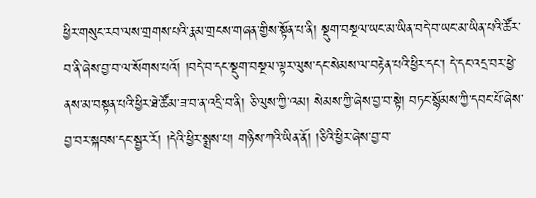ཕྱིར་གསུང་རབ་ལས་གྲགས་པའི་རྣམ་གྲངས་གཞན་གྱིས་སྟོན་པ་ནི། སྡུག་བསྔལ་ཡང་མ་ཡིན་བདེ་བ་ཡང་མ་ཡིན་པའི་ཚོར་བ་ནི་ཞེས་བྱ་བ་ལ་སོགས་པའོ། །བདེ་བ་དང་སྡུག་བསྔལ་ལྟར་ལུས་དང་སེམས་ལ་བརྟེན་པའི་ཕྱིར་དང་། དེ་དང་འདྲ་བར་ཕྱེ་ནས་མ་བསྟན་པའི་ཕྱིར་ཐེ་ཚོམ་ཟ་བ་ན་འདྲི་བ་ནི། ཅི་ལུས་ཀྱི་འམ། སེམས་ཀྱི་ཞེས་བྱ་བ་སྟེ། བཏང་སྙོམས་ཀྱི་དབང་པོ་ཞེས་བྱ་བར་སྐབས་དང་སྦྱར་རོ། །དེའི་ཕྱིར་སྨྲས་པ། གཉིས་ཀའི་ཡིན་ནོ། །ཅིའི་ཕྱིར་ཞེས་བྱ་བ་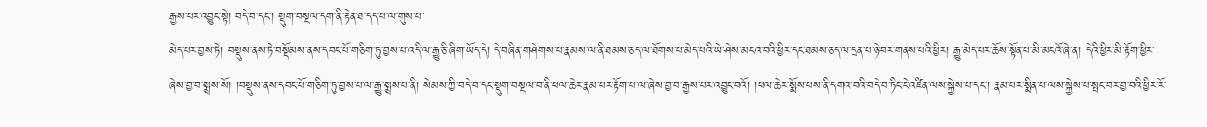རྒྱས་པར་འབྱུང་སྟེ། བདེ་བ་དང་། སྡུག་བསྔལ་དག་ནི་རྟེན་ཐ་དད་པ་ལ་གུས་པ་
མེད་པར་བྱས་ཏེ། བསྡུས་ནས་ཏེ་བསྡོམས་ནས་དབང་པོ་གཅིག་ཏུ་བྱས་པ་འདི་ལ་རྒྱུ་ཅི་ཞིག་ཡོད་དེ། དེ་བཞིན་གཤེགས་པ་རྣམས་ལ་ནི་ཐམས་ཅད་ལ་ཐོགས་པ་མེད་པའི་ཡེ་ཤེས་མངའ་བའི་ཕྱིར་དང་ཐམས་ཅད་ལ་དྲན་པ་ཉེ་བར་གནས་པའི་ཕྱིར། རྒྱུ་མེད་པར་ཆོས་སྟོན་པ་མི་མངའོ་ཞེ་ན། དེའི་ཕྱིར་མི་རྟོག་ཕྱིར་ཞེས་བྱ་བ་སྨྲས་སོ། །བསྡུས་ནས་དབང་པོ་གཅིག་ཏུ་བྱས་པ་ལ་རྒྱུ་སྨྲས་པ་ནི། སེམས་ཀྱི་བདེ་བ་དང་སྡུག་བསྔལ་བ་ནི་ཕལ་ཆེར་རྣམ་པར་རྟོག་པ་ལ་ཞེས་བྱ་བ་རྒྱས་པར་འབྱུང་བའོ། །ཕལ་ཆེར་སྨོས་པས་ནི་དགའ་བའི་བདེ་བ་ཏིང་ངེ་འཛིན་ལས་སྐྱེས་པ་དང་། རྣམ་པར་སྨིན་པ་ལས་སྐྱེས་པ་སྤང་བར་བྱ་བའི་ཕྱིར་རོ་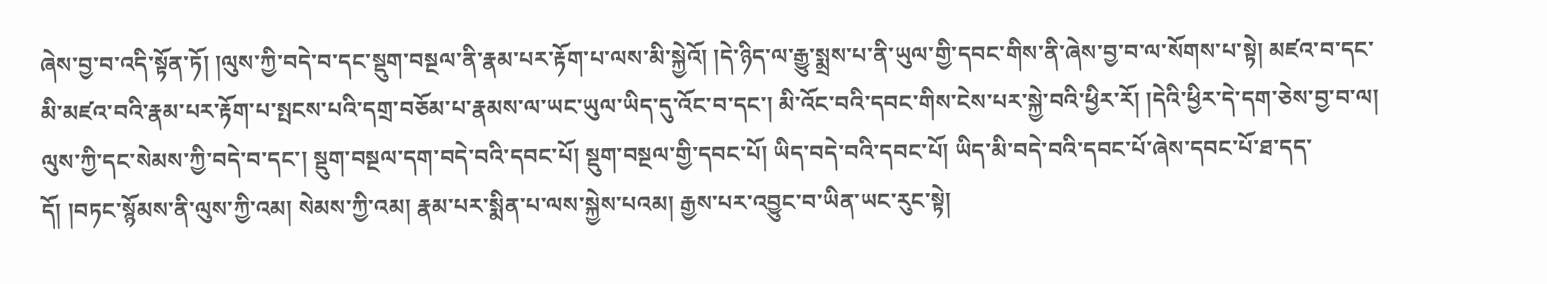ཞེས་བྱ་བ་འདི་སྟོན་ཏོ། །ལུས་ཀྱི་བདེ་བ་དང་སྡུག་བསྔལ་ནི་རྣམ་པར་རྟོག་པ་ལས་མི་སྐྱེའོ། །དེ་ཉིད་ལ་རྒྱུ་སྨྲས་པ་ནི་ཡུལ་གྱི་དབང་གིས་ནི་ཞེས་བྱ་བ་ལ་སོགས་པ་སྟེ། མཛའ་བ་དང་མི་མཛའ་བའི་རྣམ་པར་རྟོག་པ་སྤངས་པའི་དགྲ་བཅོམ་པ་རྣམས་ལ་ཡང་ཡུལ་ཡིད་དུ་འོང་བ་དང་། མི་འོང་བའི་དབང་གིས་ངེས་པར་སྐྱེ་བའི་ཕྱིར་རོ། །དེའི་ཕྱིར་དེ་དག་ཅེས་བྱ་བ་ལ། ལུས་ཀྱི་དང་སེམས་ཀྱི་བདེ་བ་དང་། སྡུག་བསྔལ་དག་བདེ་བའི་དབང་པོ། སྡུག་བསྔལ་གྱི་དབང་པོ། ཡིད་བདེ་བའི་དབང་པོ། ཡིད་མི་བདེ་བའི་དབང་པོ་ཞེས་དབང་པོ་ཐ་དད་དོ། །བཏང་སྙོམས་ནི་ལུས་ཀྱི་འམ། སེམས་ཀྱི་འམ། རྣམ་པར་སྨིན་པ་ལས་སྐྱེས་པའམ། རྒྱས་པར་འབྱུང་བ་ཡིན་ཡང་རུང་སྟེ།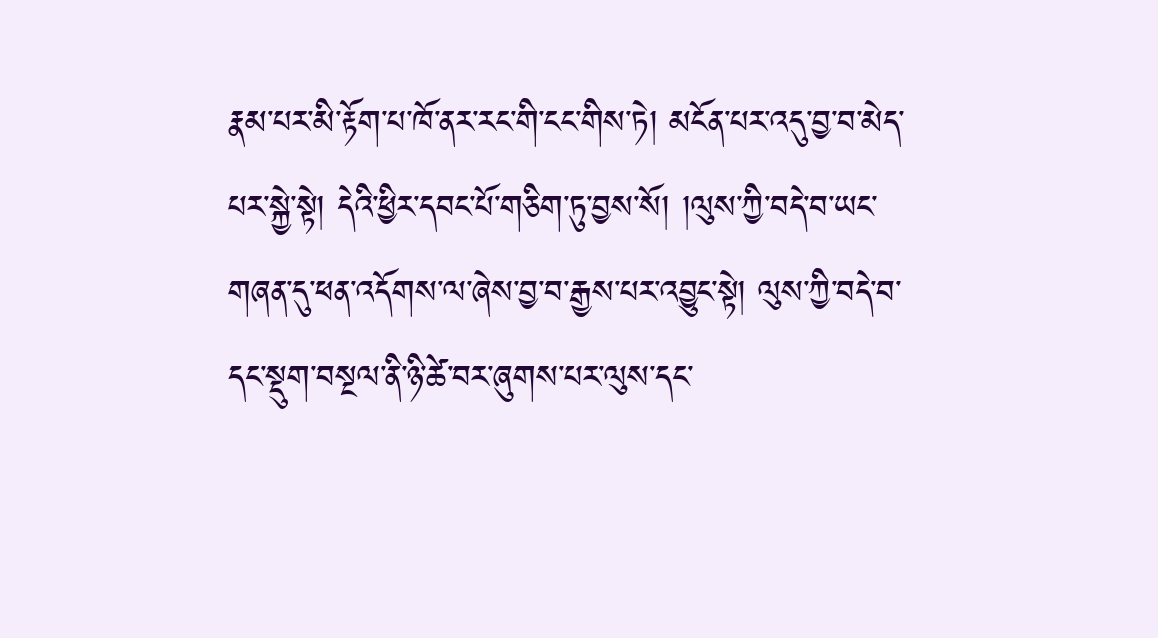རྣམ་པར་མི་རྟོག་པ་ཁོ་ནར་རང་གི་ངང་གིས་ཏེ། མངོན་པར་འདུ་བྱ་བ་མེད་པར་སྐྱེ་སྟེ། དེའི་ཕྱིར་དབང་པོ་གཅིག་ཏུ་བྱས་སོ། །ལུས་ཀྱི་བདེ་བ་ཡང་གཞན་དུ་ཕན་འདོགས་ལ་ཞེས་བྱ་བ་རྒྱས་པར་འབྱུང་སྟེ། ལུས་ཀྱི་བདེ་བ་དང་སྡུག་བསྔལ་ནི་ཉི་ཚེ་བར་ཞུགས་པར་ལུས་དང་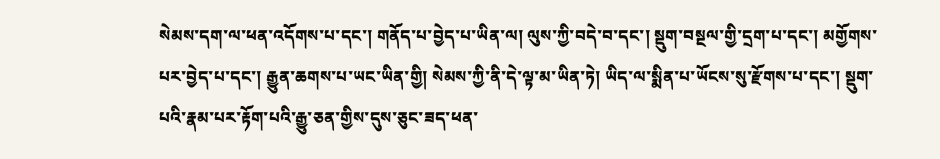སེམས་དག་ལ་ཕན་འདོགས་པ་དང་། གནོད་པ་བྱེད་པ་ཡིན་ལ། ལུས་ཀྱི་བདེ་བ་དང་། སྡུག་བསྔལ་གྱི་དྲག་པ་དང་། མགྱོགས་པར་བྱེད་པ་དང་། རྒྱུན་ཆགས་པ་ཡང་ཡིན་གྱི། སེམས་ཀྱི་ནི་དེ་ལྟ་མ་ཡིན་ཏེ། ཡིད་ལ་སྨིན་པ་ཡོངས་སུ་རྫོགས་པ་དང་། སྡུག་པའི་རྣམ་པར་རྟོག་པའི་རྒྱུ་ཅན་གྱིས་དུས་ཅུང་ཟད་ཕན་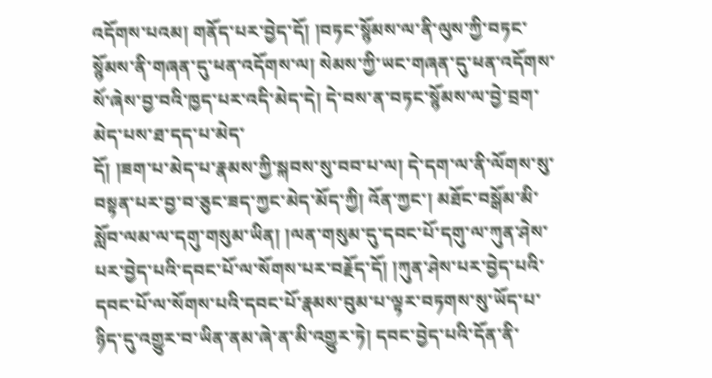འདོགས་པའམ། གནོད་པར་བྱེད་དོ། །བཏང་སྙོམས་ལ་ནི་ལུས་ཀྱི་བཏང་སྙོམས་ནི་གཞན་དུ་ཕན་འདོགས་ལ། སེམས་ཀྱི་ཡང་གཞན་དུ་ཕན་འདོགས་སོ་ཞེས་བྱ་བའི་ཁྱད་པར་འདི་མེད་དེ། དེ་བས་ན་བཏང་སྙོམས་ལ་བྱེ་བྲག་མེད་པས་ཐ་དད་པ་མེད་
དོ། །ཟག་པ་མེད་པ་རྣམས་ཀྱི་སྐབས་སུ་བབ་པ་ལ། དེ་དག་ལ་ནི་ལོགས་སུ་བསྟན་པར་བྱ་བ་ཅུང་ཟད་ཀྱང་མེད་མོད་ཀྱི། འོན་ཀྱང་། མཐོང་བསྒོམ་མི་སློབ་ལམ་ལ་དགུ་གསུམ་ཡིན། །ལན་གསུམ་དུ་དབང་པོ་དགུ་ལ་ཀུན་ཤེས་པར་བྱེད་པའི་དབང་པོ་ལ་སོགས་པར་བརྗོད་དོ། །ཀུན་ཤེས་པར་བྱེད་པའི་དབང་པོ་ལ་སོགས་པའི་དབང་པོ་རྣམས་བུམ་པ་ལྟར་བཏགས་སུ་ཡོད་པ་ཉིད་དུ་འགྱུར་བ་ཡིན་ནམ་ཞེ་ན་མི་འགྱུར་ཏེ། དབང་བྱེད་པའི་དོན་ནི་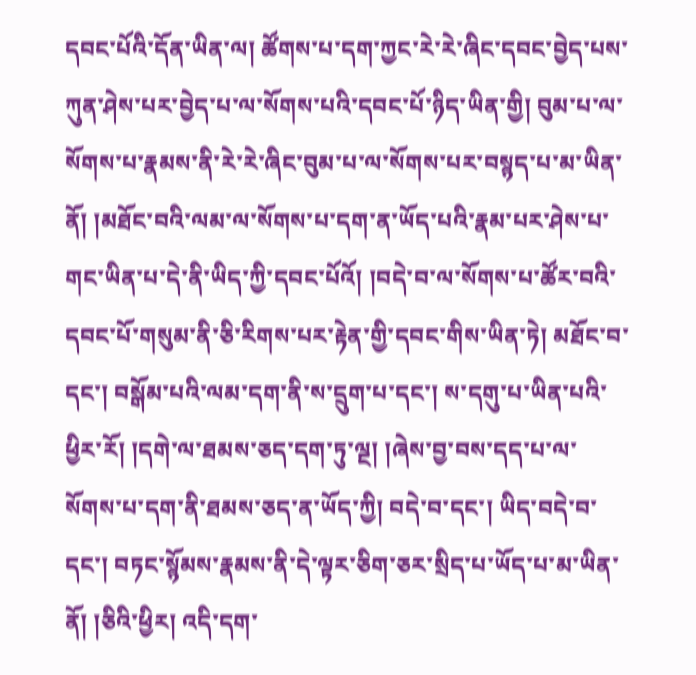དབང་པོའི་དོན་ཡིན་ལ། ཚོགས་པ་དག་ཀྱང་རེ་རེ་ཞིང་དབང་བྱེད་པས་ཀུན་ཤེས་པར་བྱེད་པ་ལ་སོགས་པའི་དབང་པོ་ཉིད་ཡིན་གྱི། བུམ་པ་ལ་སོགས་པ་རྣམས་ནི་རེ་རེ་ཞིང་བུམ་པ་ལ་སོགས་པར་བསྙད་པ་མ་ཡིན་ནོ། །མཐོང་བའི་ལམ་ལ་སོགས་པ་དག་ན་ཡོད་པའི་རྣམ་པར་ཤེས་པ་གང་ཡིན་པ་དེ་ནི་ཡིད་ཀྱི་དབང་པོའོ། །བདེ་བ་ལ་སོགས་པ་ཚོར་བའི་དབང་པོ་གསུམ་ནི་ཅི་རིགས་པར་རྟེན་གྱི་དབང་གིས་ཡིན་ཏེ། མཐོང་བ་དང་། བསྒོམ་པའི་ལམ་དག་ནི་ས་དྲུག་པ་དང་། ས་དགུ་པ་ཡིན་པའི་ཕྱིར་རོ། །དགེ་ལ་ཐམས་ཅད་དག་ཏུ་ལྔ། །ཞེས་བྱ་བས་དད་པ་ལ་སོགས་པ་དག་ནི་ཐམས་ཅད་ན་ཡོད་ཀྱི། བདེ་བ་དང་། ཡིད་བདེ་བ་དང་། བཏང་སྙོམས་རྣམས་ནི་དེ་ལྟར་ཅིག་ཅར་སྲིད་པ་ཡོད་པ་མ་ཡིན་ནོ། །ཅིའི་ཕྱིར། འདི་དག་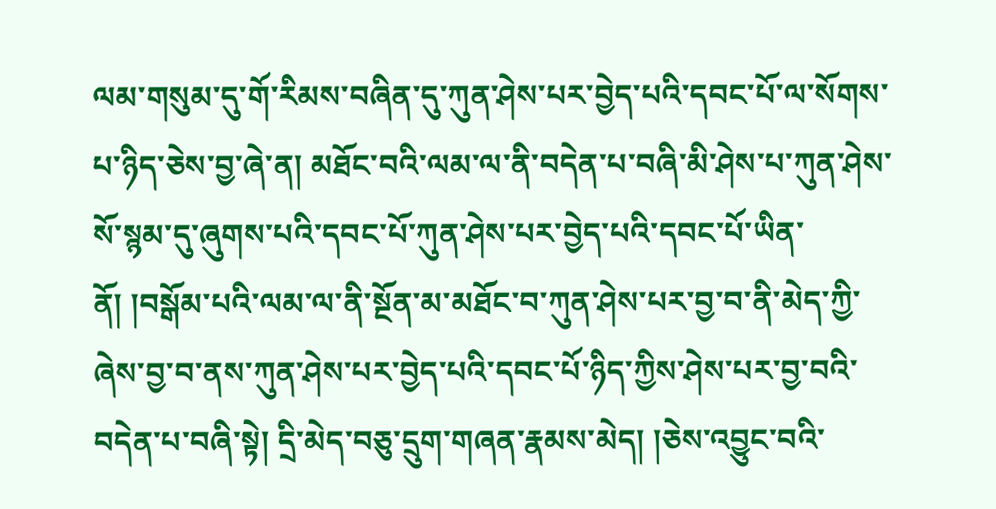ལམ་གསུམ་དུ་གོ་རིམས་བཞིན་དུ་ཀུན་ཤེས་པར་བྱེད་པའི་དབང་པོ་ལ་སོགས་པ་ཉིད་ཅེས་བྱ་ཞེ་ན། མཐོང་བའི་ལམ་ལ་ནི་བདེན་པ་བཞི་མི་ཤེས་པ་ཀུན་ཤེས་སོ་སྙམ་དུ་ཞུགས་པའི་དབང་པོ་ཀུན་ཤེས་པར་བྱེད་པའི་དབང་པོ་ཡིན་ནོ། །བསྒོམ་པའི་ལམ་ལ་ནི་སྔོན་མ་མཐོང་བ་ཀུན་ཤེས་པར་བྱ་བ་ནི་མེད་ཀྱི་ཞེས་བྱ་བ་ནས་ཀུན་ཤེས་པར་བྱེད་པའི་དབང་པོ་ཉིད་ཀྱིས་ཤེས་པར་བྱ་བའི་བདེན་པ་བཞི་སྟེ། དྲི་མེད་བཅུ་དྲུག་གཞན་རྣམས་མེད། །ཅེས་འབྱུང་བའི་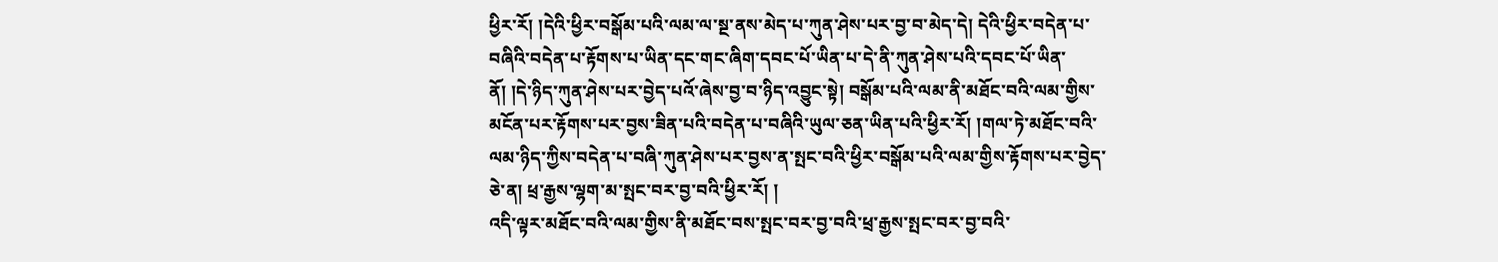ཕྱིར་རོ། །དེའི་ཕྱིར་བསྒོམ་པའི་ལམ་ལ་སྔ་ནས་མེད་པ་ཀུན་ཤེས་པར་བྱ་བ་མེད་དེ། དེའི་ཕྱིར་བདེན་པ་བཞིའི་བདེན་པ་རྟོགས་པ་ཡིན་དང་གང་ཞིག་དབང་པོ་ཡིན་པ་དེ་ནི་ཀུན་ཤེས་པའི་དབང་པོ་ཡིན་ནོ། །དེ་ཉིད་ཀུན་ཤེས་པར་བྱེད་པའོ་ཞེས་བྱ་བ་ཉིད་འབྱུང་སྟེ། བསྒོམ་པའི་ལམ་ནི་མཐོང་བའི་ལམ་གྱིས་མངོན་པར་རྟོགས་པར་བྱས་ཟིན་པའི་བདེན་པ་བཞིའི་ཡུལ་ཅན་ཡིན་པའི་ཕྱིར་རོ། །གལ་ཏེ་མཐོང་བའི་ལམ་ཉིད་ཀྱིས་བདེན་པ་བཞི་ཀུན་ཤེས་པར་བྱས་ན་སྤང་བའི་ཕྱིར་བསྒོམ་པའི་ལམ་གྱིས་རྟོགས་པར་བྱེད་ཅེ་ན། ཕྲ་རྒྱས་ལྷག་མ་སྤང་བར་བྱ་བའི་ཕྱིར་རོ། །
འདི་ལྟར་མཐོང་བའི་ལམ་གྱིས་ནི་མཐོང་བས་སྤང་བར་བྱ་བའི་ཕྲ་རྒྱས་སྤང་བར་བྱ་བའི་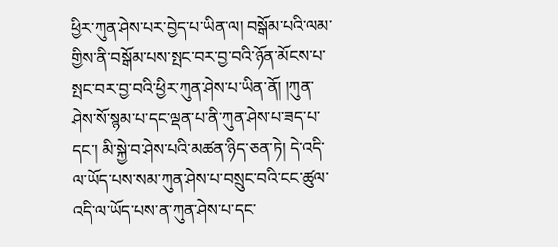ཕྱིར་ཀུན་ཤེས་པར་བྱེད་པ་ཡིན་ལ། བསྒོམ་པའི་ལམ་གྱིས་ནི་བསྒོམ་པས་སྤང་བར་བྱ་བའི་ཉོན་མོངས་པ་སྤང་བར་བྱ་བའི་ཕྱིར་ཀུན་ཤེས་པ་ཡིན་ནོ། །ཀུན་ཤེས་སོ་སྙམ་པ་དང་ལྡན་པ་ནི་ཀུན་ཤེས་པ་ཟད་པ་དང་། མི་སྐྱེ་བ་ཤེས་པའི་མཚན་ཉིད་ཅན་ཏེ། དེ་འདི་ལ་ཡོད་པས་སམ་ཀུན་ཤེས་པ་བསྲུང་བའི་ངང་ཚུལ་འདི་ལ་ཡོད་པས་ན་ཀུན་ཤེས་པ་དང་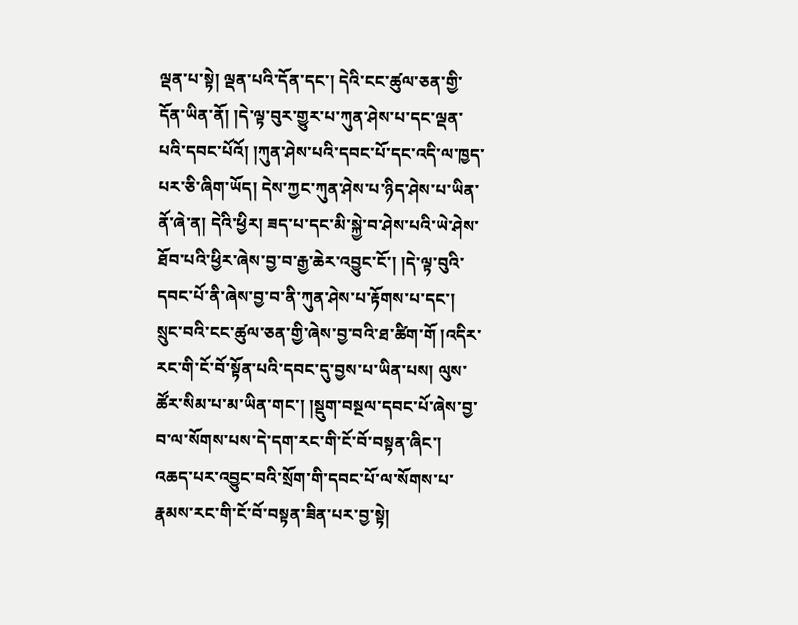ལྡན་པ་སྟེ། ལྡན་པའི་དོན་དང་། དེའི་ངང་ཚུལ་ཅན་གྱི་དོན་ཡིན་ནོ། །དེ་ལྟ་བུར་གྱུར་པ་ཀུན་ཤེས་པ་དང་ལྡན་པའི་དབང་པོའོ། །ཀུན་ཤེས་པའི་དབང་པོ་དང་འདི་ལ་ཁྱད་པར་ཅི་ཞིག་ཡོད། དེས་ཀྱང་ཀུན་ཤེས་པ་ཉིད་ཤེས་པ་ཡིན་ནོ་ཞེ་ན། དེའི་ཕྱིར། ཟད་པ་དང་མི་སྐྱེ་བ་ཤེས་པའི་ཡེ་ཤེས་ཐོབ་པའི་ཕྱིར་ཞེས་བྱ་བ་རྒྱ་ཆེར་འབྱུང་ངོ་། །དེ་ལྟ་བུའི་དབང་པོ་ནི་ཞེས་བྱ་བ་ནི་ཀུན་ཤེས་པ་རྟོགས་པ་དང་། སྲུང་བའི་ངང་ཚུལ་ཅན་གྱི་ཞེས་བྱ་བའི་ཐ་ཚིག་གོ །འདིར་རང་གི་ངོ་བོ་སྟོན་པའི་དབང་དུ་བྱས་པ་ཡིན་པས། ལུས་ཚོར་སིམ་པ་མ་ཡིན་གང་། །སྡུག་བསྔལ་དབང་པོ་ཞེས་བྱ་བ་ལ་སོགས་པས་དེ་དག་རང་གི་ངོ་བོ་བསྟན་ཞིང་། འཆད་པར་འབྱུང་བའི་སྲོག་གི་དབང་པོ་ལ་སོགས་པ་རྣམས་རང་གི་ངོ་བོ་བསྟན་ཟིན་པར་བྱ་སྟེ།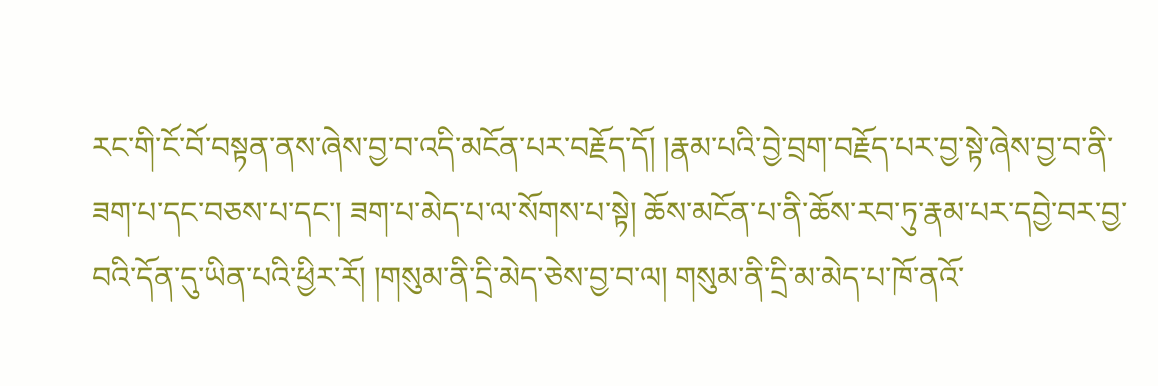རང་གི་ངོ་བོ་བསྟན་ནས་ཞེས་བྱ་བ་འདི་མངོན་པར་བརྗོད་དོ། །རྣམ་པའི་བྱེ་བྲག་བརྗོད་པར་བྱ་སྟེ་ཞེས་བྱ་བ་ནི་ཟག་པ་དང་བཅས་པ་དང་། ཟག་པ་མེད་པ་ལ་སོགས་པ་སྟེ། ཆོས་མངོན་པ་ནི་ཆོས་རབ་ཏུ་རྣམ་པར་དབྱེ་བར་བྱ་བའི་དོན་དུ་ཡིན་པའི་ཕྱིར་རོ། །གསུམ་ནི་དྲི་མེད་ཅེས་བྱ་བ་ལ། གསུམ་ནི་དྲི་མ་མེད་པ་ཁོ་ནའོ་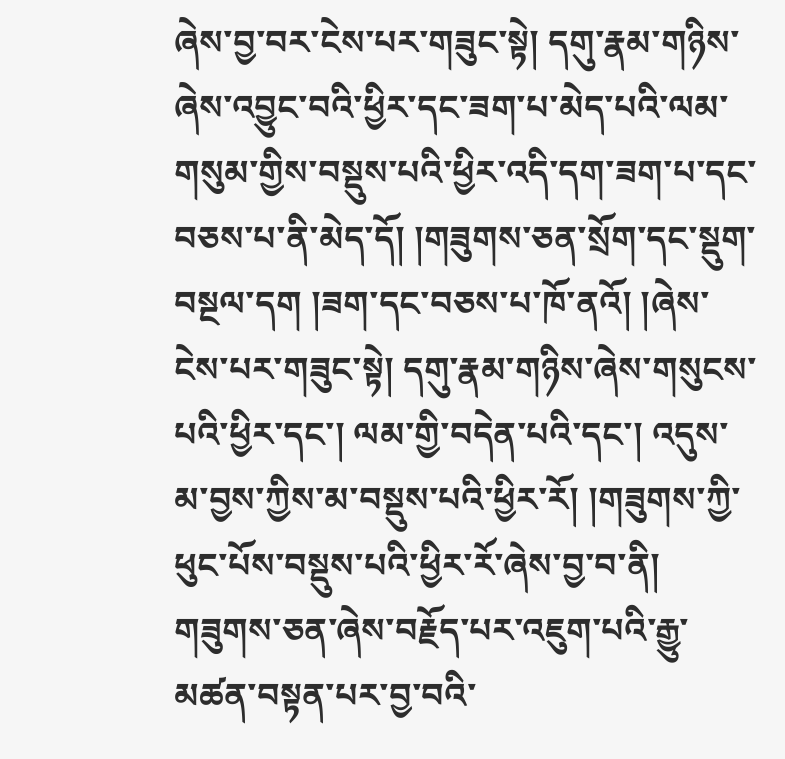ཞེས་བྱ་བར་ངེས་པར་གཟུང་སྟེ། དགུ་རྣམ་གཉིས་ཞེས་འབྱུང་བའི་ཕྱིར་དང་ཟག་པ་མེད་པའི་ལམ་གསུམ་གྱིས་བསྡུས་པའི་ཕྱིར་འདི་དག་ཟག་པ་དང་བཅས་པ་ནི་མེད་དོ། །གཟུགས་ཅན་སྲོག་དང་སྡུག་བསྔལ་དག །ཟག་དང་བཅས་པ་ཁོ་ནའོ། །ཞེས་ངེས་པར་གཟུང་སྟེ། དགུ་རྣམ་གཉིས་ཞེས་གསུངས་པའི་ཕྱིར་དང་། ལམ་གྱི་བདེན་པའི་དང་། འདུས་མ་བྱས་ཀྱིས་མ་བསྡུས་པའི་ཕྱིར་རོ། །གཟུགས་ཀྱི་ཕུང་པོས་བསྡུས་པའི་ཕྱིར་རོ་ཞེས་བྱ་བ་ནི། གཟུགས་ཅན་ཞེས་བརྗོད་པར་འཇུག་པའི་རྒྱུ་མཚན་བསྟན་པར་བྱ་བའི་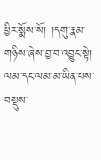ཕྱིར་སྨོས་སོ། །དགུ་རྣམ་གཉིས་ཞེས་བྱ་བ་འབྱུང་སྟེ། ལམ་དང་ལམ་མ་ཡིན་པས་བསྡུས་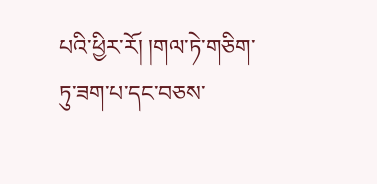པའི་ཕྱིར་རོ། །གལ་ཏེ་གཅིག་ཏུ་ཟག་པ་དང་བཅས་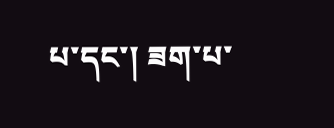པ་དང་། ཟག་པ་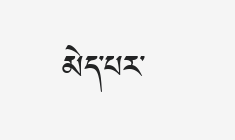མེད་པར་